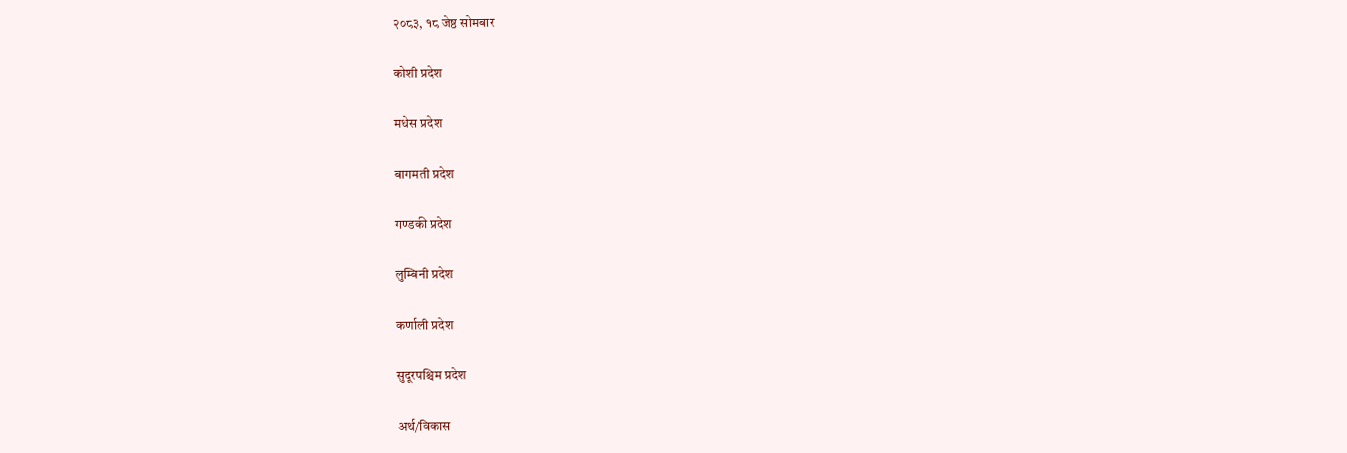२०८३, १८ जेष्ठ सोमबार

कोशी प्रदेश

मधेस प्रदेश

बागमती प्रदेश

गण्डकी प्रदेश

लुम्बिनी प्रदेश

कर्णाली प्रदेश

सुदूरपश्चिम प्रदेश

अर्थ/विकास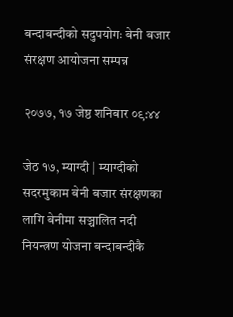बन्दाबन्दीको सदुपयोगः बेनी बजार संरक्षण आयोजना सम्पन्न

२०७७, १७ जेष्ठ शनिबार ०९:४४

जेठ १७, म्याग्दी | म्याग्दीको सदरमुकाम बेनी बजार संरक्षणका लागि बेनीमा सञ्चालित नदी नियन्त्रण योजना बन्दाबन्दीकै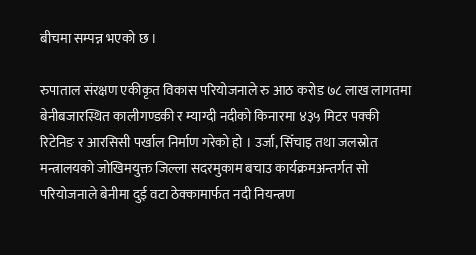बीचमा सम्पन्न भएको छ ।

रुपाताल संरक्षण एकीकृत विकास परियोजनाले रु आठ करोड ७८ लाख लागतमा बेनीबजारस्थित कालीगण्डकी र म्याग्दी नदीको किनारमा ४३५ मिटर पक्की रिटेनिङ र आरसिसी पर्खाल निर्माण गरेको हो । उर्जा, सिँचाइ तथा जलस्रोत मन्त्रालयको जोखिमयुक्त जिल्ला सदरमुकाम बचाउ कार्यक्रमअन्तर्गत सो परियोजनाले बेनीमा दुई वटा ठेक्कामार्फत नदी नियन्त्रण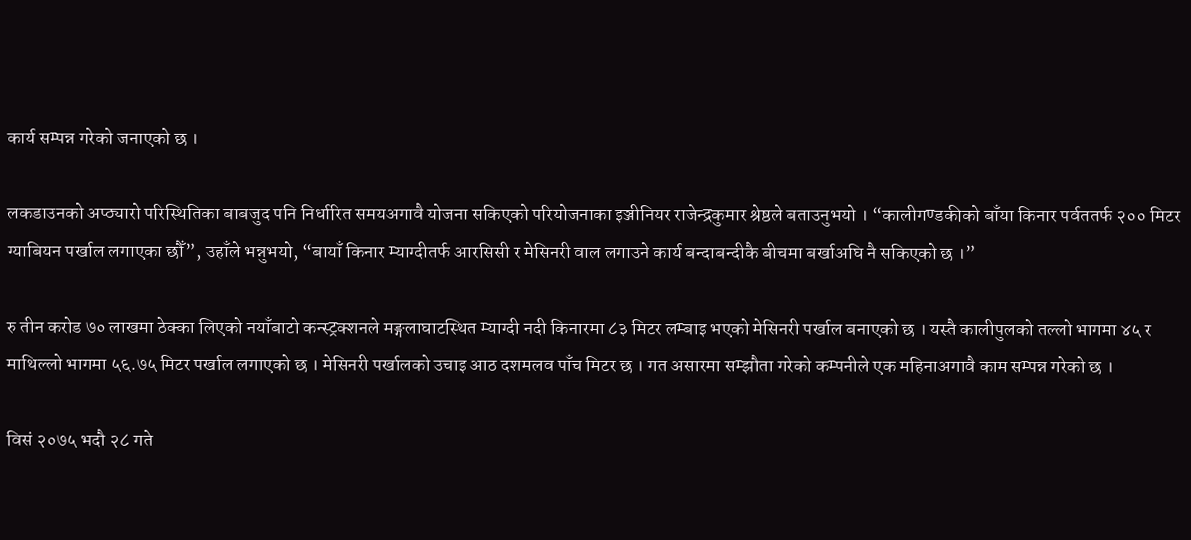कार्य सम्पन्न गरेको जनाएको छ ।

लकडाउनको अप्ठ्यारो परिस्थितिका बाबजुद पनि निर्धारित समयअगावै योजना सकिएको परियोजनाका इञ्जीनियर राजेन्द्रकुमार श्रेष्ठले बताउनुभयो । “कालीगण्डकीको बाँया किनार पर्वततर्फ २०० मिटर ग्याबियन पर्खाल लगाएका छौँ”, उहाँले भन्नुभयो, “बायाँ किनार म्याग्दीतर्फ आरसिसी र मेसिनरी वाल लगाउने कार्य बन्दाबन्दीकै बीचमा बर्खाअघि नै सकिएको छ ।”

रु तीन करोड ७० लाखमा ठेक्का लिएको नयाँबाटो कन्स्ट्रक्शनले मङ्गलाघाटस्थित म्याग्दी नदी किनारमा ८३ मिटर लम्बाइ भएको मेसिनरी पर्खाल बनाएको छ । यस्तै कालीपुलको तल्लो भागमा ४५ र माथिल्लो भागमा ५६.७५ मिटर पर्खाल लगाएको छ । मेसिनरी पर्खालको उचाइ आठ दशमलव पाँच मिटर छ । गत असारमा सम्झौता गरेको कम्पनीले एक महिनाअगावै काम सम्पन्न गरेको छ ।

विसं २०७५ भदौ २८ गते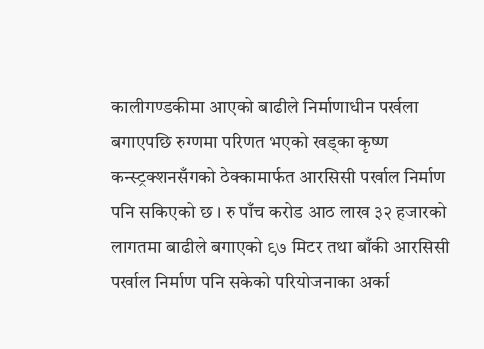कालीगण्डकीमा आएको बाढीले निर्माणाधीन पर्खला बगाएपछि रुग्णमा परिणत भएको खड्का कृष्ण कन्स्ट्रक्शनसँगको ठेक्कामार्फत आरसिसी पर्खाल निर्माण पनि सकिएको छ । रु पाँच करोड आठ लाख ३२ हजारको लागतमा बाढीले बगाएको ९७ मिटर तथा बाँकी आरसिसी पर्खाल निर्माण पनि सकेको परियोजनाका अर्का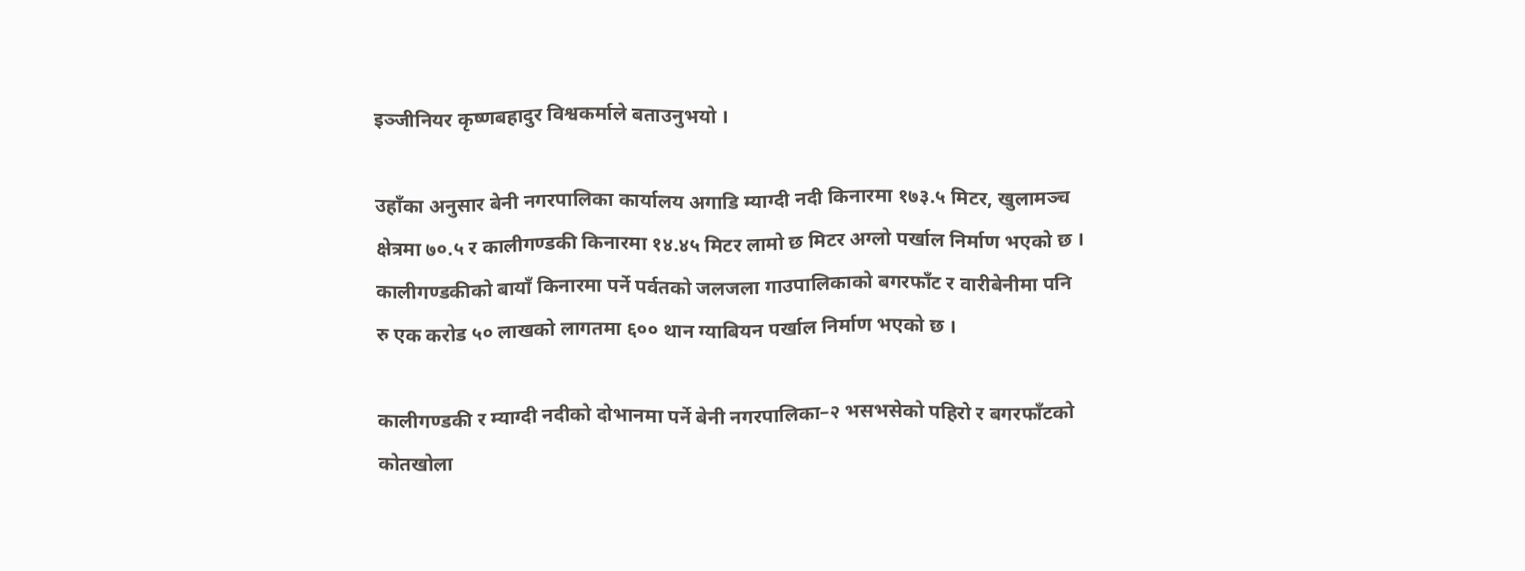इञ्जीनियर कृष्णबहादुर विश्वकर्माले बताउनुभयो ।

उहाँका अनुसार बेनी नगरपालिका कार्यालय अगाडि म्याग्दी नदी किनारमा १७३.५ मिटर, खुलामञ्च क्षेत्रमा ७०.५ र कालीगण्डकी किनारमा १४.४५ मिटर लामो छ मिटर अग्लो पर्खाल निर्माण भएको छ । कालीगण्डकीको बायाँ किनारमा पर्ने पर्वतको जलजला गाउपालिकाको बगरफाँट र वारीबेनीमा पनि रु एक करोड ५० लाखको लागतमा ६०० थान ग्याबियन पर्खाल निर्माण भएको छ ।

कालीगण्डकी र म्याग्दी नदीको दोभानमा पर्ने बेनी नगरपालिका–२ भसभसेको पहिरो र बगरफाँटको कोतखोला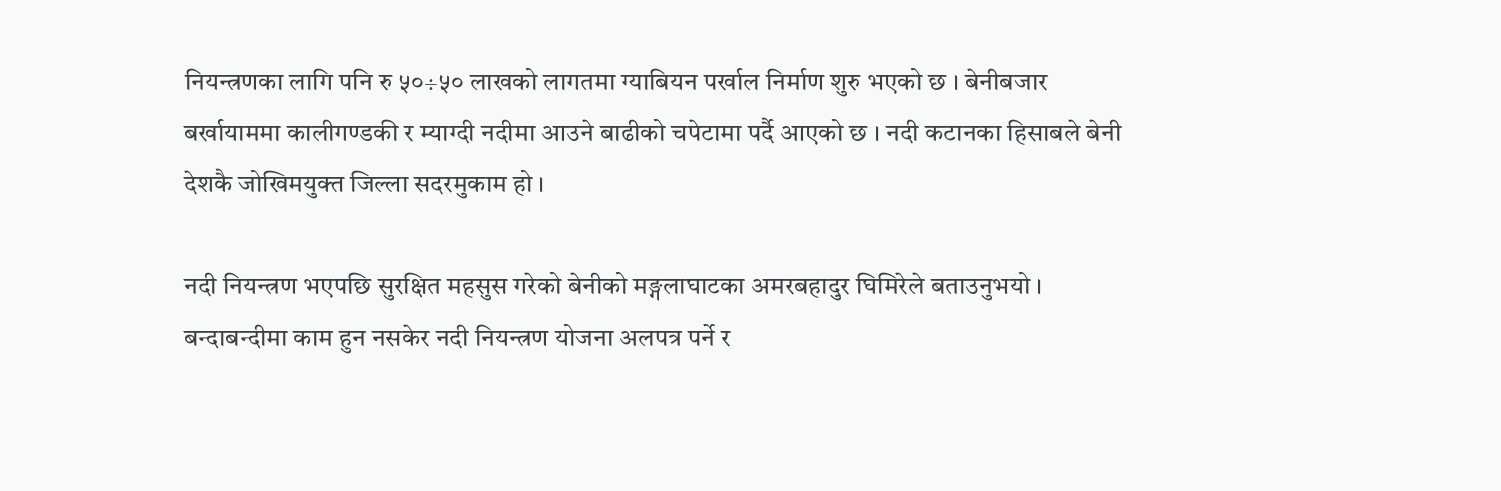नियन्त्रणका लागि पनि रु ५०÷५० लाखको लागतमा ग्याबियन पर्खाल निर्माण शुरु भएको छ । बेनीबजार बर्खायाममा कालीगण्डकी र म्याग्दी नदीमा आउने बाढीको चपेटामा पर्दै आएको छ । नदी कटानका हिसाबले बेनी देशकै जोखिमयुक्त जिल्ला सदरमुकाम हो ।

नदी नियन्त्रण भएपछि सुरक्षित महसुस गरेको बेनीको मङ्गलाघाटका अमरबहादुर घिमिरेले बताउनुभयो । बन्दाबन्दीमा काम हुन नसकेर नदी नियन्त्रण योजना अलपत्र पर्ने र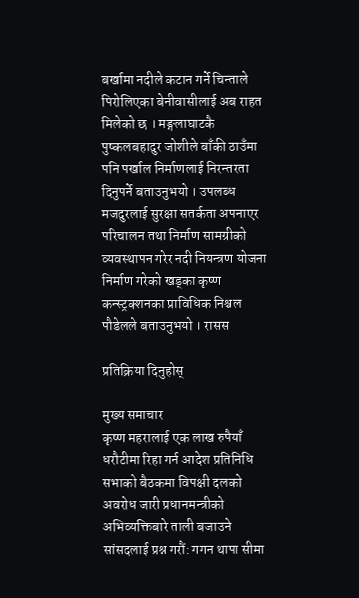बर्खामा नदीले कटान गर्ने चिन्ताले पिरोलिएका बेनीवासीलाई अब राहत मिलेको छ । मङ्गलाघाटकै पुष्कलबहादुर जोशीले बाँकी ठाउँमा पनि पर्खाल निर्माणलाई निरन्तरता दिनुपर्ने बताउनुभयो । उपलब्ध मजदुरलाई सुरक्षा सतर्कता अपनाएर परिचालन तथा निर्माण सामग्रीको व्यवस्थापन गरेर नदी नियन्त्रण योजना निर्माण गरेको खड्का कृष्ण कन्स्ट्रक्शनका प्राविधिक निश्चल पौडेलले बताउनुभयो । रासस

प्रतिक्रिया दिनुहोस्

मुख्य समाचार
कृष्ण महरालाई एक लाख रुपैयाँ धरौटीमा रिहा गर्न आदेश प्रतिनिधि सभाको बैठकमा विपक्षी दलको अवरोध जारी प्रधानमन्त्रीको अभिव्यक्तिबारे ताली बजाउने सांसदलाई प्रश्न गरौं: गगन थापा सीमा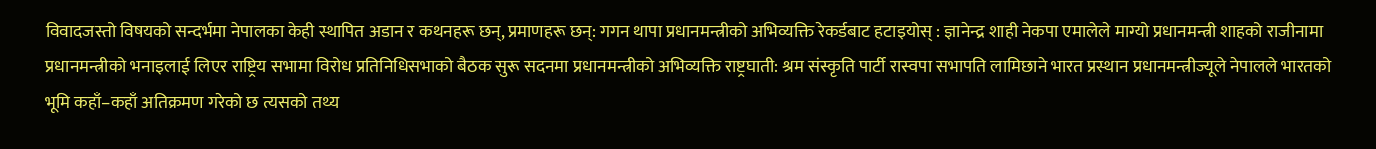विवादजस्तो विषयको सन्दर्भमा नेपालका केही स्थापित अडान र कथनहरू छन्, प्रमाणहरू छन्: गगन थापा प्रधानमन्त्रीको अभिव्यक्ति रेकर्डबाट हटाइयोस् : ज्ञानेन्द्र शाही नेकपा एमालेले माग्यो प्रधानमन्त्री शाहको राजीनामा प्रधानमन्त्रीको भनाइलाई लिएर राष्ट्रिय सभामा विरोध प्रतिनिधिसभाको बैठक सुरू सदनमा प्रधानमन्त्रीको अभिव्यक्ति राष्ट्रघाती: श्रम संस्कृति पार्टी रास्वपा सभापति लामिछाने भारत प्रस्थान प्रधानमन्त्रीज्यूले नेपालले भारतको भूमि कहाँ–कहाँ अतिक्रमण गरेको छ त्यसको तथ्य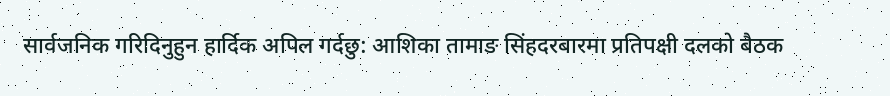सार्वजनिक गरिदिनुहुन हार्दिक अपिल गर्दछु: आशिका तामाङ सिंहदरबारमा प्रतिपक्षी दलको बैठक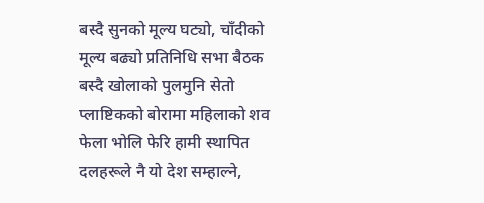बस्दै सुनको मूल्य घट्यो, चाँदीको मूल्य बढ्यो प्रतिनिधि सभा बैठक बस्दै खोलाको पुलमुनि सेतो प्लाष्टिकको बोरामा महिलाको शव फेला भोलि फेरि हामी स्थापित दलहरूले नै यो देश सम्हाल्ने,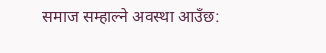समाज सम्हाल्ने अवस्था आउँछ: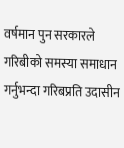वर्षमान पुन सरकारले गरिबीको समस्या समाधान गर्नुभन्दा गरिबप्रति उदासीन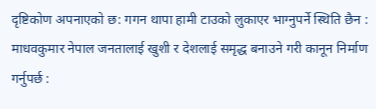दृष्टिकोण अपनाएको छ: गगन थापा हामी टाउको लुकाएर भाग्नुपर्ने स्थिति छैन : माधवकुमार नेपाल जनतालाई खुशी र देशलाई समृद्ध बनाउने गरी कानून निर्माण गर्नुपर्छ :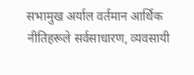सभामुख अर्याल वर्तमान आर्थिक नीतिहरूले सर्वसाधारण, व्यवसायी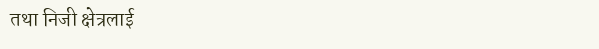तथा निजी क्षेत्रलाई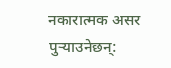नकारात्मक असर पुर्‍याउनेछन्: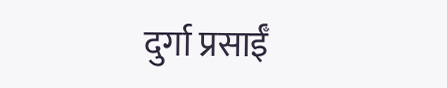दुर्गा प्रसाईँ